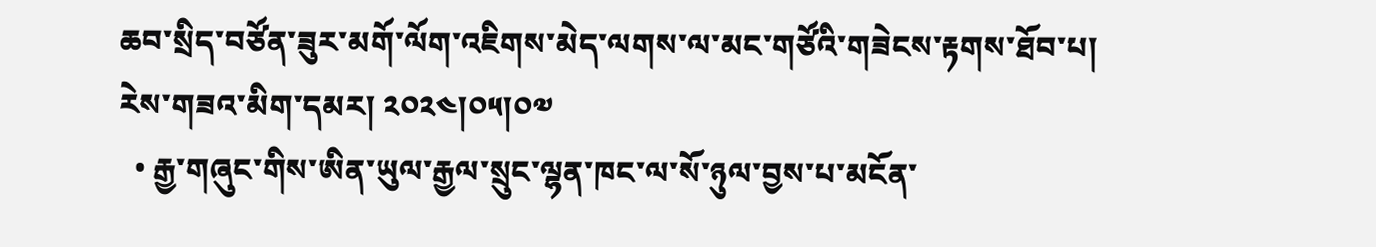ཆབ་སྲིད་བཙོན་ཟུར་མགོ་ལོག་འཇིགས་མེད་ལགས་ལ་མང་གཙོའི་གཟེངས་རྟགས་ཐོབ་པ།
རེས་གཟའ་མིག་དམར། ༢༠༢༤།༠༥།༠༧
  • རྒྱ་གཞུང་གིས་ཨིན་ཡུལ་རྒྱལ་སྲུང་ལྷན་ཁང་ལ་སོ་ཉུལ་བྱས་པ་མངོན་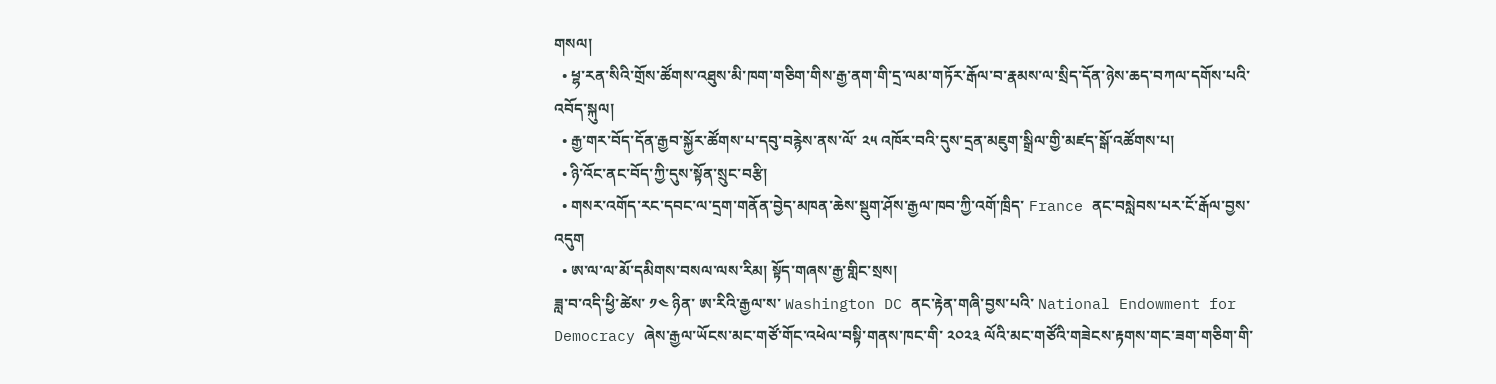གསལ།
  • ཕྷ་རན་སིའི་གྲོས་ཚོགས་འཐུས་མི་ཁག་གཅིག་གིས་རྒྱ་ནག་གི་དྲ་ལམ་གཏོར་རྒོལ་བ་རྣམས་ལ་སྲིད་དོན་ཉེས་ཆད་བཀལ་དགོས་པའི་འབོད་སྐུལ།
  • རྒྱ་གར་བོད་དོན་རྒྱབ་སྐྱོར་ཚོགས་པ་དབུ་བརྙེས་ནས་ལོ་ ༢༥ འཁོར་བའི་དུས་དྲན་མཇུག་སྒྲིལ་གྱི་མཛད་སྒོ་འཚོགས་པ།
  • ཉི་འོང་ནང་བོད་ཀྱི་དུས་སྟོན་སྲུང་བརྩི།
  • གསར་འགོད་རང་དབང་ལ་དྲག་གནོན་བྱེད་མཁན་ཆེས་སྡུག་ཤོས་རྒྱལ་ཁབ་ཀྱི་འགོ་ཁྲིད་ France ནང་བསླེབས་པར་ངོ་རྒོལ་བྱས་འདུག
  • ཨ་ལ་ལ་མོ་དམིགས་བསལ་ལས་རིམ། སྟོད་གཞས་རྒྱ་གླིང་སྲས།
ཟླ་བ་འདི་ཕྱི་ཚེས་ ༡༤ ཉིན་ ཨ་རིའི་རྒྱལ་ས་ Washington DC ནང་རྟེན་གཞི་བྱས་པའི་ National Endowment for Democracy ཞེས་རྒྱལ་ཡོངས་མང་གཙོ་གོང་འཕེལ་བསྟི་གནས་ཁང་གི་ ༢༠༢༣ ལོའི་མང་གཙོའི་གཟེངས་རྟགས་གང་ཟག་གཅིག་གི་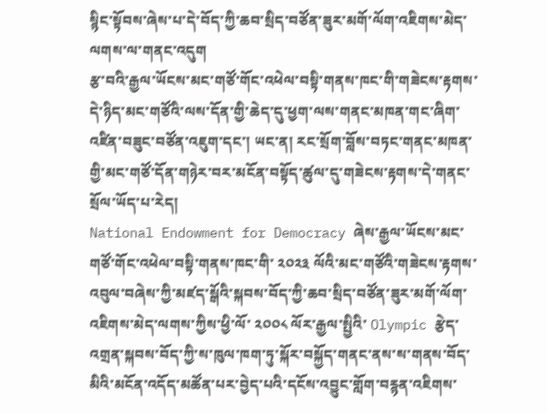སྙིང་སྟོབས་ཞེས་པ་དེ་བོད་ཀྱི་ཆབ་སྲིད་བཙོན་ཟུར་མགོ་ལོག་འཇིགས་མེད་ལགས་ལ་གནང་འདུག
རྩ་བའི་རྒྱལ་ཡོངས་མང་གཙོ་གོང་འཕེལ་བསྟི་གནས་ཁང་གི་གཟེངས་རྟགས་དེ་ཉིད་མང་གཙོའི་ལས་དོན་གྱི་ཆེད་དུ་ཕྱག་ལས་གནང་མཁན་གང་ཞིག་འཛིན་བཟུང་བཙོན་འཇུག་དང་། ཡང་ན། རང་སྲོག་བློས་བཏང་གནང་མཁན་གྱི་མང་གཙོ་དོན་གཉེར་བར་མངོན་བསྟོད་ཚུལ་དུ་གཟེངས་རྟགས་དེ་གནང་སྲོལ་ཡོད་པ་རེད།
National Endowment for Democracy ཞེས་རྒྱལ་ཡོངས་མང་གཙོ་གོང་འཕེལ་བསྟི་གནས་ཁང་གི་ ༢༠༢༣ ལོའི་མང་གཙོའི་གཟེངས་རྟགས་འབུལ་བཞེས་ཀྱི་མཛད་སྒོའི་སྐབས་བོད་ཀྱི་ཆབ་སྲིད་བཙོན་ཟུར་མགོ་ལོག་འཇིགས་མེད་ལགས་ཀྱིས་ཕྱི་ལོ་ ༢༠༠༨ ལོར་རྒྱལ་སྤྱིའི་ Olympic རྩེད་འགྲན་སྐབས་བོད་ཀྱི་ས་ཁུལ་ཁག་ཏུ་སྐོར་བསྐྱོད་གནང་ནས་ས་གནས་བོད་མིའི་མངོན་འདོད་མཚོན་པར་བྱེད་པའི་དངོས་འབྱུང་གློག་བརྙན་འཇིགས་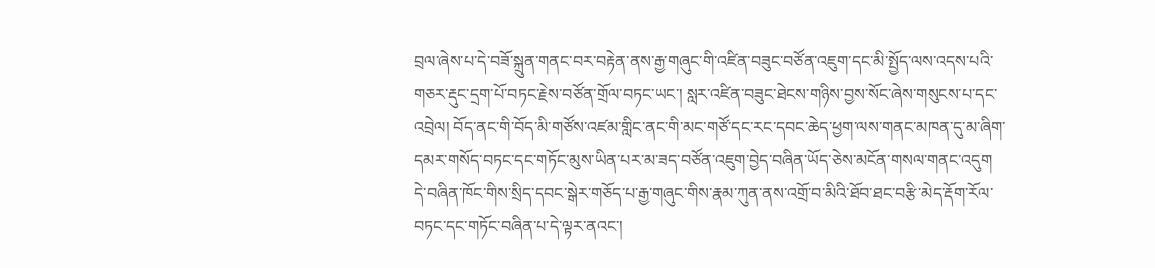བྲལ་ཞེས་པ་དེ་བཟོ་སྐྲུན་གནང་བར་བརྟེན་ནས་རྒྱ་གཞུང་གི་འཛིན་བཟུང་བཙོན་འཇུག་དང་མི་སྤྱོད་ལས་འདས་པའི་གཅར་རྡུང་དྲག་པོ་བཏང་རྗེས་བཙོན་གྲོལ་བཏང་ཡང་། སླར་འཛིན་བཟུང་ཐེངས་གཉིས་བྱས་སོང་ཞེས་གསུངས་པ་དང་འབྲེལ། བོད་ནང་གི་བོད་མི་གཙོས་འཛམ་གླིང་ནང་གི་མང་གཙོ་དང་རང་དབང་ཆེད་ཕྱག་ལས་གནང་མཁན་དུ་མ་ཞིག་དམར་གསོད་བཏང་དང་གཏོང་མུས་ཡིན་པར་མ་ཟད་བཙོན་འཇུག་བྱེད་བཞིན་ཡོད་ཅེས་མངོན་གསལ་གནང་འདུག
དེ་བཞིན་ཁོང་གིས་སྲིད་དབང་སྒེར་གཅོད་པ་རྒྱ་གཞུང་གིས་རྣམ་ཀུན་ནས་འགྲོ་བ་མིའི་ཐོབ་ཐང་བརྩི་མེད་རྡོག་རོལ་བཏང་དང་གཏོང་བཞིན་པ་དེ་ལྟར་ནའང་།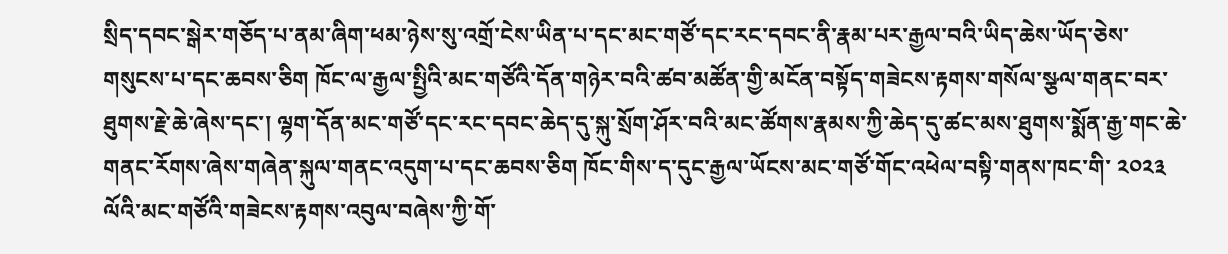སྲིད་དབང་སྒེར་གཅོད་པ་ནམ་ཞིག་ཕམ་ཉེས་སུ་འགྲོ་ངེས་ཡིན་པ་དང་མང་གཙོ་དང་རང་དབང་ནི་རྣམ་པར་རྒྱལ་བའི་ཡིད་ཆེས་ཡོད་ཅེས་གསུངས་པ་དང་ཆབས་ཅིག ཁོང་ལ་རྒྱལ་སྤྱིའི་མང་གཙོའི་དོན་གཉེར་བའི་ཚབ་མཚོན་གྱི་མངོན་བསྟོད་གཟེངས་རྟགས་གསོལ་སྩལ་གནང་བར་ཐུགས་རྗེ་ཆེ་ཞེས་དང་། ལྷག་དོན་མང་གཙོ་དང་རང་དབང་ཆེད་དུ་སྐུ་སྲོག་ཤོར་བའི་མང་ཚོགས་རྣམས་ཀྱི་ཆེད་དུ་ཚང་མས་ཐུགས་སྨོན་རྒྱ་གང་ཆེ་གནང་རོགས་ཞེས་གཞེན་སྐུལ་གནང་འདུག་པ་དང་ཆབས་ཅིག ཁོང་གིས་ད་དུང་རྒྱལ་ཡོངས་མང་གཙོ་གོང་འཕེལ་བསྟི་གནས་ཁང་གི་ ༢༠༢༣ ལོའི་མང་གཙོའི་གཟེངས་རྟགས་འབུལ་བཞེས་ཀྱི་གོ་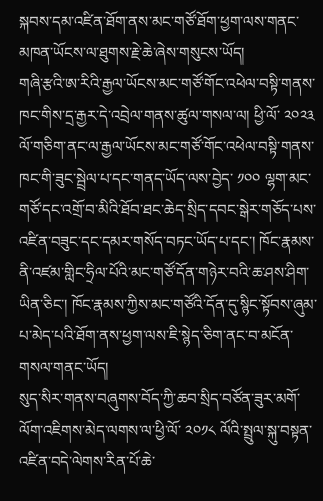སྐབས་དམ་འཛིན་ཐོག་ནས་མང་གཙོ་ཐོག་ཕྱག་ལས་གནང་མཁན་ཡོངས་ལ་ཐུགས་རྗེ་ཆེ་ཞེས་གསུངས་ཡོད།
གཞི་རྩའི་ཨ་རིའི་རྒྱལ་ཡོངས་མང་གཙོ་གོང་འཕེལ་བསྟི་གནས་ཁང་གིས་དྲ་རྒྱར་དེ་འབྲེལ་གནས་ཚུལ་གསལ་ལ། ཕྱི་ལོ་ ༢༠༢༣ ལོ་གཅིག་ནང་ལ་རྒྱལ་ཡོངས་མང་གཙོ་གོང་འཕེལ་བསྟི་གནས་ཁང་གི་ཟུང་སྦྲེལ་པ་དང་གནད་ཡོད་ལས་བྱེད་ ༡༠༠ ལྷག་མང་གཙོ་དང་འགྲོ་བ་མིའི་ཐོབ་ཐང་ཆེད་སྲིད་དབང་སྒེར་གཅོད་པས་འཛིན་བཟུང་དང་དམར་གསོད་བཏང་ཡོད་པ་དང་། ཁོང་རྣམས་ནི་འཛམ་གླིང་ཧྲིལ་པོའི་མང་གཙོ་དོན་གཉེར་བའི་ཆ་ཤས་ཤིག་ཡིན་ཅིང་། ཁོང་རྣམས་ཀྱིས་མང་གཙོའི་དོན་དུ་སྙིང་སྟོབས་ཞུམ་པ་མེད་པའི་ཐོག་ནས་ཕྱག་ལས་ཇི་སྙེད་ཅིག་ནང་བ་མངོན་གསལ་གནང་ཡོད།
སུད་སིར་གནས་བཞུགས་བོད་ཀྱི་ཆབ་སྲིད་བཙོན་ཟུར་མགོ་ལོག་འཇིགས་མེད་ལགས་ལ་ཕྱི་ལོ་ ༢༠༡༨ ལོའི་སྤྲུལ་སྐུ་བསྟན་འཛིན་བདེ་ལེགས་རིན་པོ་ཆེ་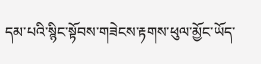དམ་པའི་སྙིང་སྟོབས་གཟེངས་རྟགས་ཕུལ་མྱོང་ཡོད་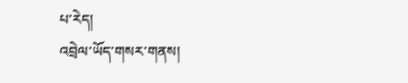པ་རེད།
འབྲེལ་ཡོད་གསར་གནས།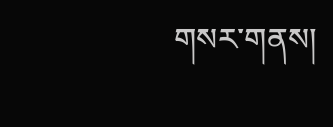གསར་གནས།